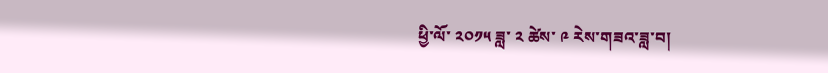ཕྱི་ལོ་ ༢༠༡༥ ཟླ་ ༢ ཚེས་ ༩ རེས་གཟའ་ཟླ་བ།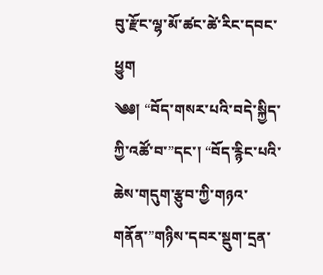བུ་རྫོང་ལྷ་མོ་ཚང་ཚེ་རིང་དབང་ཕྱུག
༄༅། “བོད་གསར་པའི་བདེ་སྐྱིད་ཀྱི་འཚོ་བ་”དང་། “བོད་རྙིང་པའི་ཆེས་གདུག་རྩུབ་ཀྱི་གཉའ་གནོན་”གཉིས་དབར་སྡུག་དྲན་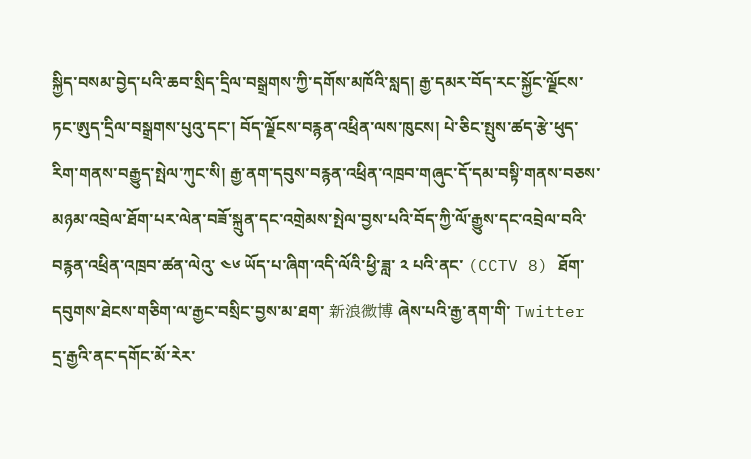སྐྱིད་བསམ་བྱེད་པའི་ཆབ་སྲིད་དྲིལ་བསྒྲགས་ཀྱི་དགོས་མཁོའི་སླད། རྒྱ་དམར་བོད་རང་སྐྱོང་ལྗོངས་ཏང་ཨུད་དྲིལ་བསྒྲགས་པུའུ་དང་། བོད་ལྗོངས་བརྙན་འཕྲིན་ལས་ཁུངས། པེ་ཅིང་སྤུས་ཚད་རྩེ་ཕུད་རིག་གནས་བརྒྱུད་སྤེལ་ཀུང་སི། རྒྱ་ནག་དབུས་བརྙན་འཕྲིན་འཁྲབ་གཞུང་དོ་དམ་བསྟི་གནས་བཅས་མཉམ་འབྲེལ་ཐོག་པར་ལེན་བཟོ་སྐྲུན་དང་འགྲེམས་སྤེལ་བྱས་པའི་བོད་ཀྱི་ལོ་རྒྱུས་དང་འབྲེལ་བའི་བརྙན་འཕྲིན་འཁྲབ་ཚན་ལེའུ་ ༤༦ ཡོད་པ་ཞིག་འདི་ལོའི་ཕྱི་ཟླ་ ༢ པའི་ནང་ (CCTV 8) ཐོག་དབུགས་ཐེངས་གཅིག་ལ་རྒྱང་བསྲིང་བྱས་མ་ཐག་ 新浪微博 ཞེས་པའི་རྒྱ་ནག་གི་ Twitter དྲ་རྒྱའི་ནང་དགོང་མོ་རེར་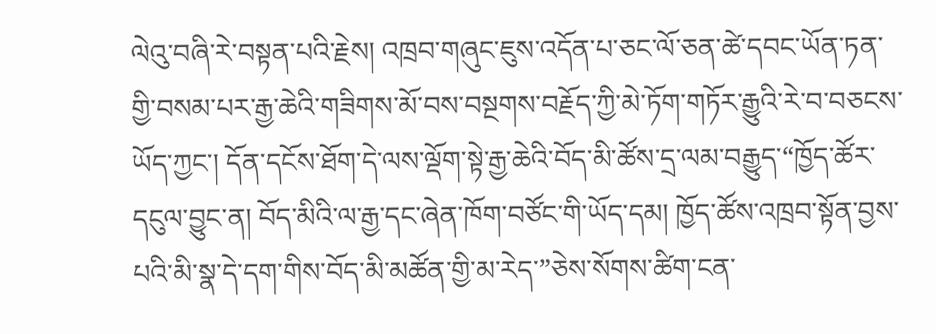ལེའུ་བཞི་རེ་བསྟན་པའི་རྗེས། འཁྲབ་གཞུང་ཇུས་འདོན་པ་ཅང་ལོ་ཅན་ཚེ་དབང་ཡོན་ཏན་གྱི་བསམ་པར་རྒྱ་ཆེའི་གཟིགས་མོ་བས་བསྔགས་བརྗོད་ཀྱི་མེ་ཏོག་གཏོར་རྒྱུའི་རེ་བ་བཅངས་ཡོད་ཀྱང་། དོན་དངོས་ཐོག་དེ་ལས་ལྡོག་སྟེ་རྒྱ་ཆེའི་བོད་མི་ཚོས་དྲ་ལམ་བརྒྱུད་“ཁྱོད་ཚོར་དངུལ་བྱུང་ན། བོད་མིའི་ལ་རྒྱ་དང་ཞེན་ཁོག་བཙོང་གི་ཡོད་དམ། ཁྱོད་ཚོས་འཁྲབ་སྟོན་བྱས་པའི་མི་སྣ་དེ་དག་གིས་བོད་མི་མཚོན་གྱི་མ་རེད་”ཅེས་སོགས་ཚིག་ངན་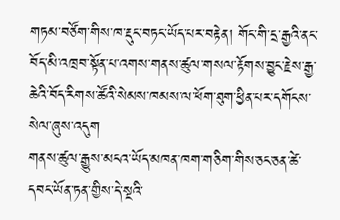གཏམ་བཙོག་གིས་ཁ་རྡུང་བཏང་ཡོད་པར་བརྟེན། གོང་གི་དྲ་རྒྱའི་ནང་བོད་མི་འཁྲབ་སྟོན་པ་འགས་གནས་ཚུལ་གསལ་རྟོགས་བྱུང་རྗེས་རྒྱ་ཆེའི་བོད་རིགས་ཚོའི་སེམས་ཁམས་ལ་ཕོག་ཐུག་ཕྱིན་པར་དགོངས་སེལ་ཞུས་འདུག
གནས་ཚུལ་རྒྱུས་མངའ་ཡོད་མཁན་ཁག་གཅིག་གིས་ཅང་ཅན་ཚེ་དབང་ཡོན་ཏན་གྱིས་དེ་སྔའི་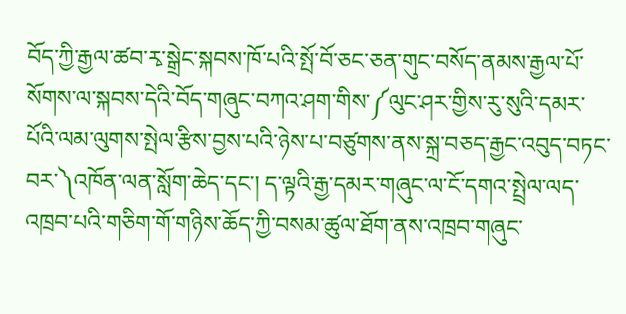བོད་ཀྱི་རྒྱལ་ཚབ་རྭ་སྒྲེང་སྐབས་ཁོ་པའི་སྤོ་བོ་ཅང་ཅན་གུང་བསོད་ནམས་རྒྱལ་པོ་སོགས་ལ་སྐབས་དེའི་བོད་གཞུང་བཀའ་ཤག་གིས་༼ལུང་ཤར་གྱིས་རུ་སུའི་དམར་པོའི་ལམ་ལུགས་སྤེལ་རྩིས་བྱས་པའི་ཉེས་པ་བཙུགས་ནས་སྐྲ་བཅད་རྒྱང་འབུད་བཏང་བར་༽འཁོན་ལན་སློག་ཆེད་དང་། ད་ལྟའི་རྒྱ་དམར་གཞུང་ལ་ངོ་དགའ་སྤྲེལ་ལད་འཁྲབ་པའི་གཅིག་གོ་གཉིས་ཆོད་ཀྱི་བསམ་ཚུལ་ཐོག་ནས་འཁྲབ་གཞུང་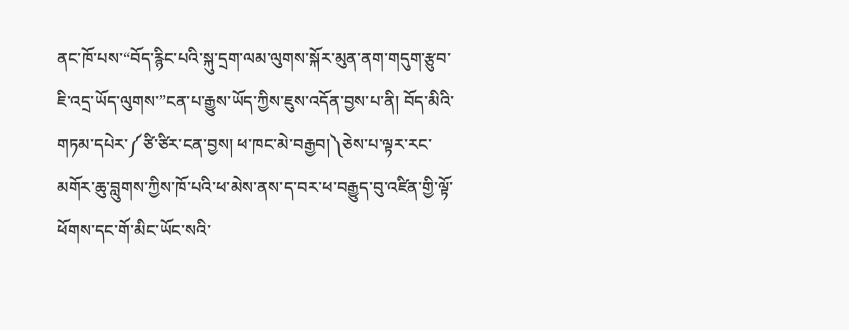ནང་ཁོ་པས་“བོད་རྙིང་པའི་སྐུ་དྲག་ལམ་ལུགས་སྐོར་མུན་ནག་གདུག་རྩུབ་ཇི་འདྲ་ཡོད་ལུགས་”ངན་པ་རྒྱུས་ཡོད་ཀྱིས་ཇུས་འདོན་བྱས་པ་ནི། བོད་མིའི་གཏམ་དཔེར་༼ཙི་ཙིར་ངན་བྱས། ཕ་ཁང་མེ་བརྒྱབ།༽ཅེས་པ་ལྟར་རང་མགོར་ཆུ་བླུགས་ཀྱིས་ཁོ་པའི་ཕ་མེས་ནས་ད་བར་ཕ་བརྒྱུད་བུ་འཛིན་གྱི་ལྟོ་ཕོགས་དང་གོ་མིང་ཡོང་སའི་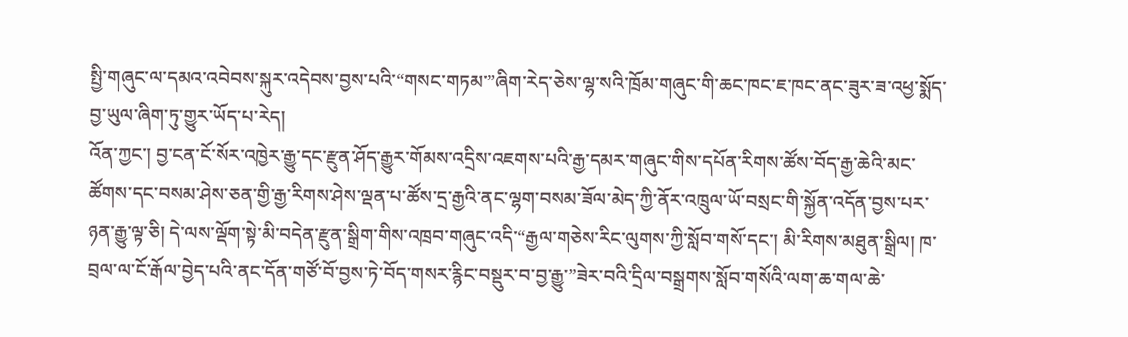སྤྱི་གཞུང་ལ་དམའ་འབེབས་སྐུར་འདེབས་བྱས་པའི་“གསང་གཏམ་”ཞིག་རེད་ཅེས་ལྷ་སའི་ཁྲོམ་གཞུང་གི་ཆང་ཁང་ཇ་ཁང་ནང་ཟུར་ཟ་འཕྱ་སྨོད་བྱ་ཡུལ་ཞིག་ཏུ་གྱུར་ཡོད་པ་རེད།
འོན་ཀྱང་། བྱ་ངན་ངོ་སོར་འཁྱེར་རྒྱུ་དང་རྫུན་ཤོད་རྒྱུར་གོམས་འདྲིས་འཇགས་པའི་རྒྱ་དམར་གཞུང་གིས་དཔོན་རིགས་ཚོས་བོད་རྒྱ་ཆེའི་མང་ཚོགས་དང་བསམ་ཤེས་ཅན་གྱི་རྒྱ་རིགས་ཤེས་ལྡན་པ་ཚོས་དྲ་རྒྱའི་ནང་ལྷག་བསམ་ཟོལ་མེད་ཀྱི་ནོར་འཁྲུལ་ཡོ་བསྲང་གི་སྐྱོན་འདོན་བྱས་པར་ཉན་རྒྱུ་ལྟ་ཅི། དེ་ལས་ལྡོག་སྟེ་མི་བདེན་རྫུན་སྒྲིག་གིས་འཁྲབ་གཞུང་འདི་“རྒྱལ་གཅེས་རིང་ལུགས་ཀྱི་སློབ་གསོ་དང་། མི་རིགས་མཐུན་སྒྲིལ། ཁ་བྲལ་ལ་ངོ་རྒོལ་བྱེད་པའི་ནང་དོན་གཙོ་བོ་བྱས་ཏེ་བོད་གསར་རྙིང་བསྡུར་བ་བྱ་རྒྱུ་”ཟེར་བའི་དྲིལ་བསྒྲགས་སློབ་གསོའི་ལག་ཆ་གལ་ཆེ་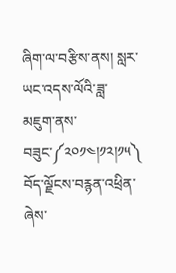ཞིག་ལ་བརྩིས་ནས། སླར་ཡང་འདས་ལོའི་ཟླ་མཇུག་ནས་བཟུང་༼༢༠༡༤།༡༢།༡༥༽ བོད་ལྗོངས་བརྙན་འཕྲིན་ཞེས་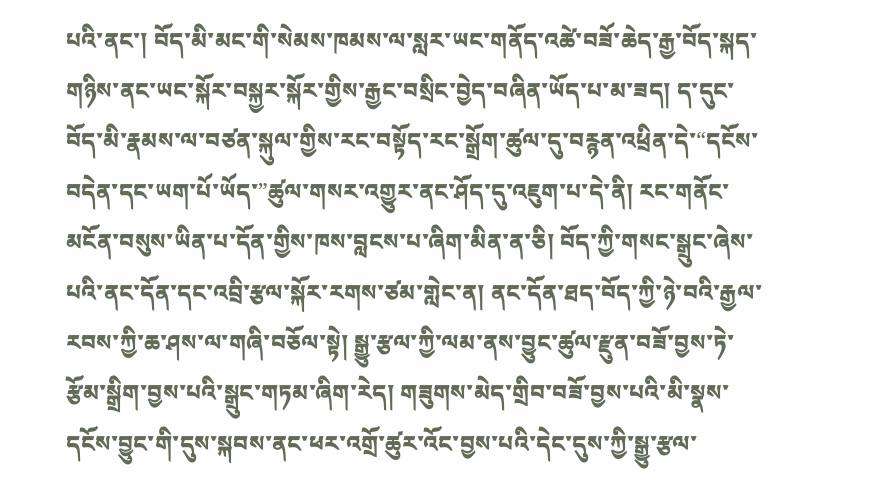པའི་ནང་། བོད་མི་མང་གི་སེམས་ཁམས་ལ་སླར་ཡང་གནོད་འཚེ་བཟོ་ཆེད་རྒྱ་བོད་སྐད་གཉིས་ནང་ཡང་སྐོར་བསྐྱར་སྐོར་གྱིས་རྒྱང་བསྲིང་བྱེད་བཞིན་ཡོད་པ་མ་ཟད། ད་དུང་བོད་མི་རྣམས་ལ་བཙན་སྐུལ་གྱིས་རང་བསྟོད་རང་སྒྲོག་ཚུལ་དུ་བརྙན་འཕྲིན་དེ་“དངོས་བདེན་དང་ཡག་པོ་ཡོད་”ཚུལ་གསར་འགྱུར་ནང་ཤོད་དུ་འཇུག་པ་དེ་ནི། རང་གནོང་མངོན་བསུས་ཡིན་པ་དོན་གྱིས་ཁས་བླངས་པ་ཞིག་མིན་ན་ཅི། བོད་ཀྱི་གསང་སྒྲུང་ཞེས་པའི་ནང་དོན་དང་འབྲི་རྩལ་སྐོར་རགས་ཙམ་གླེང་ན། ནང་དོན་ཐད་བོད་ཀྱི་ཉེ་བའི་རྒྱལ་རབས་ཀྱི་ཆ་ཤས་ལ་གཞི་བཅོལ་སྟེ། སྒྱུ་རྩལ་ཀྱི་ལམ་ནས་བྱུང་ཚུལ་རྫུན་བཟོ་བྱས་ཏེ་རྩོམ་སྒྲིག་བྱས་པའི་སྒྲུང་གཏམ་ཞིག་རེད། གཟུགས་མེད་གྲིབ་བཟོ་བྱས་པའི་མི་སྣས་དངོས་བྱུང་གི་དུས་སྐབས་ནང་ཕར་འགྲོ་ཚུར་འོང་བྱས་པའི་དེང་དུས་ཀྱི་སྒྱུ་རྩལ་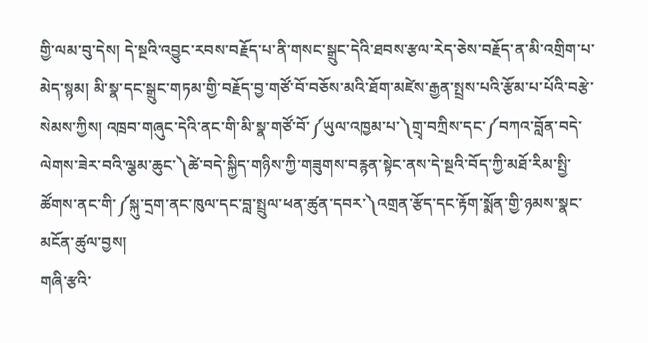གྱི་ལམ་བུ་དེས། དེ་སྔའི་འབྱུང་རབས་བརྗོད་པ་ནི་གསང་སྒྲུང་དེའི་ཐབས་རྩལ་རེད་ཅེས་བརྗོད་ན་མི་འགྲིག་པ་མེད་སྙམ། མི་སྣ་དང་སྒྲུང་གཏམ་གྱི་བརྗོད་བྱ་གཙོ་བོ་བཅོས་མའི་ཐོག་མཛེས་རྒྱན་སྤྲས་པའི་རྩོམ་པ་པོའི་བརྩེ་སེམས་ཀྱིས། འཁྲབ་གཞུང་དེའི་ནང་གི་མི་སྣ་གཙོ་བོ་༼ཡུལ་འཁྱམ་པ་༽གྲྭ་བཀྲིས་དང་༼བཀའ་བློན་བདེ་ལེགས་ཟེར་བའི་ལྕམ་ཆུང་༽ཚེ་བདེ་སྐྱིད་གཉིས་ཀྱི་གཟུགས་བརྙན་སྟེང་ནས་དེ་སྔའི་བོད་ཀྱི་མཐོ་རིམ་སྤྱི་ཚོགས་ནང་གི་༼སྐུ་དྲག་ནང་ཁུལ་དང་བླ་སྤྲུལ་ཕན་ཚུན་དབར་༽འགྲན་རྩོད་དང་རྟོག་སྨོན་གྱི་ཉམས་སྣང་མངོན་ཚུལ་བྱས།
གཞི་རྩའི་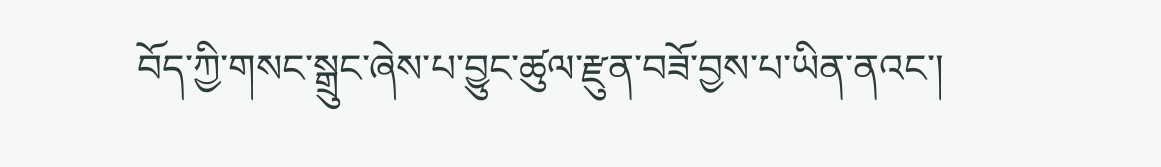བོད་ཀྱི་གསང་སྒྲུང་ཞེས་པ་བྱུང་ཚུལ་རྫུན་བཟོ་བྱས་པ་ཡིན་ནའང་།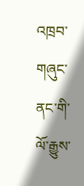འཁྲབ་གཞུང་ནང་གི་ལོ་རྒྱུས་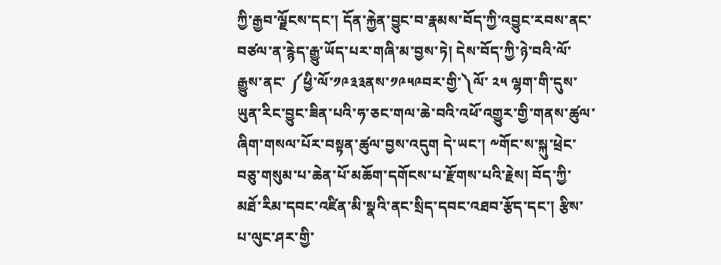ཀྱི་རྒྱབ་ལྗོངས་དང་། དོན་རྐྱེན་བྱུང་བ་རྣམས་བོད་ཀྱི་འབྱུང་རབས་ནང་བཙལ་ན་རྙེད་རྒྱུ་ཡོད་པར་གཞི་མ་བྱས་ཏེ། དེས་བོད་ཀྱི་ཉེ་བའི་ལོ་རྒྱུས་ནང་ ༼ཕྱི་ལོ་༡༩༣༣ནས་༡༩༥༩བར་གྱི་༽ལོ་ ༢༥ ལྷག་གི་དུས་ཡུན་རིང་བྱུང་ཟིན་པའི་ཧ་ཅང་གལ་ཆེ་བའི་འཕོ་འགྱུར་གྱི་གནས་ཚུལ་ཞིག་གསལ་པོར་བསྟན་ཚུལ་བྱས་འདུག དེ་ཡང་། ༸གོང་ས་སྐུ་ཕྲེང་བཅུ་གསུམ་པ་ཆེན་པོ་མཆོག་དགོངས་པ་རྫོགས་པའི་རྗེས། བོད་ཀྱི་མཐོ་རིམ་དབང་འཛིན་མི་སྣའི་ནང་སྲིད་དབང་འཐབ་རྩོད་དང་། རྩིས་པ་ལུང་ཤར་གྱི་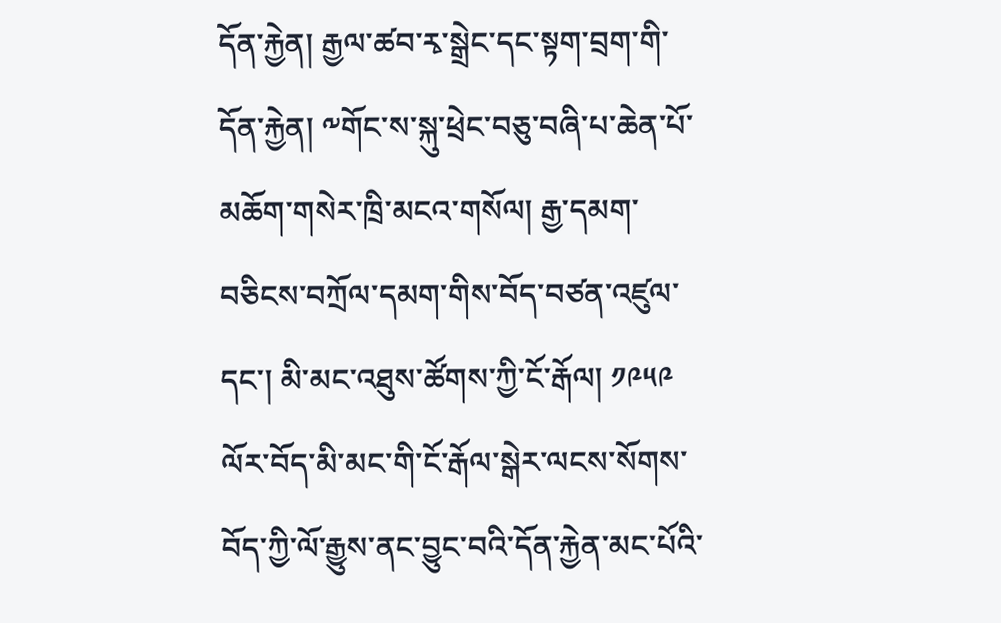དོན་རྐྱེན། རྒྱལ་ཚབ་རྭ་སྒྲེང་དང་སྟག་བྲག་གི་དོན་རྐྱེན། ༸གོང་ས་སྐུ་ཕྲེང་བཅུ་བཞི་པ་ཆེན་པོ་མཆོག་གསེར་ཁྲི་མངའ་གསོལ། རྒྱ་དམག་བཅིངས་བཀྲོལ་དམག་གིས་བོད་བཙན་འཛུལ་དང་། མི་མང་འཐུས་ཚོགས་ཀྱི་ངོ་རྒོལ། ༡༩༥༩ ལོར་བོད་མི་མང་གི་ངོ་རྒོལ་སྒེར་ལངས་སོགས་བོད་ཀྱི་ལོ་རྒྱུས་ནང་བྱུང་བའི་དོན་རྐྱེན་མང་པོའི་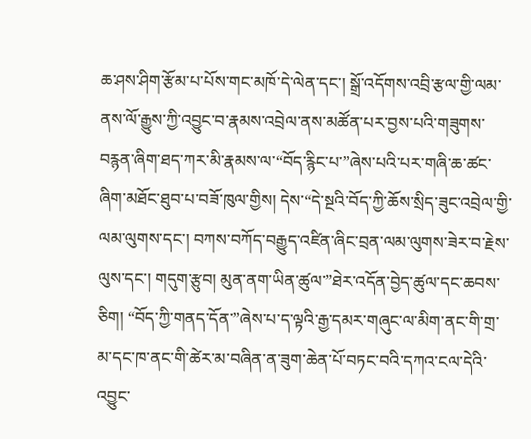ཆ་ཤས་ཤིག་རྩོམ་པ་པོས་གང་མཁོ་དེ་ལེན་དང་། སྒྲོ་འདོགས་འབྲི་རྩལ་གྱི་ལམ་ནས་ལོ་རྒྱུས་ཀྱི་འབྱུང་བ་རྣམས་འབྲེལ་ནས་མཚོན་པར་བྱས་པའི་གཟུགས་བརྙན་ཞིག་ཐད་ཀར་མི་རྣམས་ལ་“བོད་རྙིང་པ་”ཞེས་པའི་པར་གཞི་ཆ་ཚང་ཞིག་མཐོང་ཐུབ་པ་བཟོ་ཁུལ་གྱིས། དེས་“དེ་སྔའི་བོད་ཀྱི་ཆོས་སྲིད་ཟུང་འབྲེལ་གྱི་ལམ་ལུགས་དང་། བཀས་བཀོད་བརྒྱུད་འཛིན་ཞིང་བྲན་ལམ་ལུགས་ཟེར་བ་རྗེས་ལུས་དང་། གདུག་རྩུབ། མུན་ནག་ཡིན་ཚུལ་”ཐེར་འདོན་བྱེད་ཚུལ་དང་ཆབས་ཅིག། “བོད་ཀྱི་གནད་དོན་”ཞེས་པ་ད་ལྟའི་རྒྱ་དམར་གཞུང་ལ་མིག་ནང་གི་གྲ་མ་དང་ཁ་ནང་གི་ཚེར་མ་བཞིན་ན་ཟུག་ཆེན་པོ་བཏང་བའི་དཀའ་ངལ་དེའི་འབྱུང་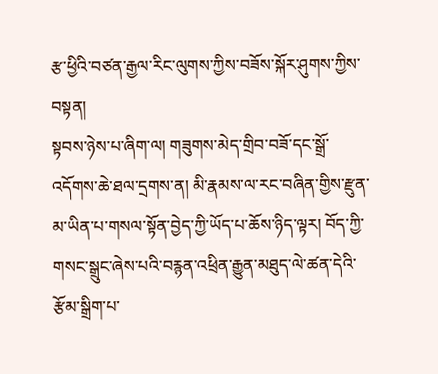རྩ་ཕྱིའི་བཙན་རྒྱལ་རིང་ལུགས་ཀྱིས་བཟོས་སྐོར་ཤུགས་ཀྱིས་བསྟན།
སྟབས་ཉེས་པ་ཞིག་ལ། གཟུགས་མེད་གྲིབ་བཟོ་དང་སྒྲོ་འདོགས་ཆེ་ཐལ་དྲགས་ན། མི་རྣམས་ལ་རང་བཞིན་གྱིས་རྫུན་མ་ཡིན་པ་གསལ་སྟོན་བྱེད་ཀྱི་ཡོད་པ་ཆོས་ཉིད་ལྟར། བོད་ཀྱི་གསང་སྒྲུང་ཞེས་པའི་བརྙན་འཕྲིན་རྒྱུན་མཐུད་ལེ་ཚན་དེའི་རྩོམ་སྒྲིག་པ་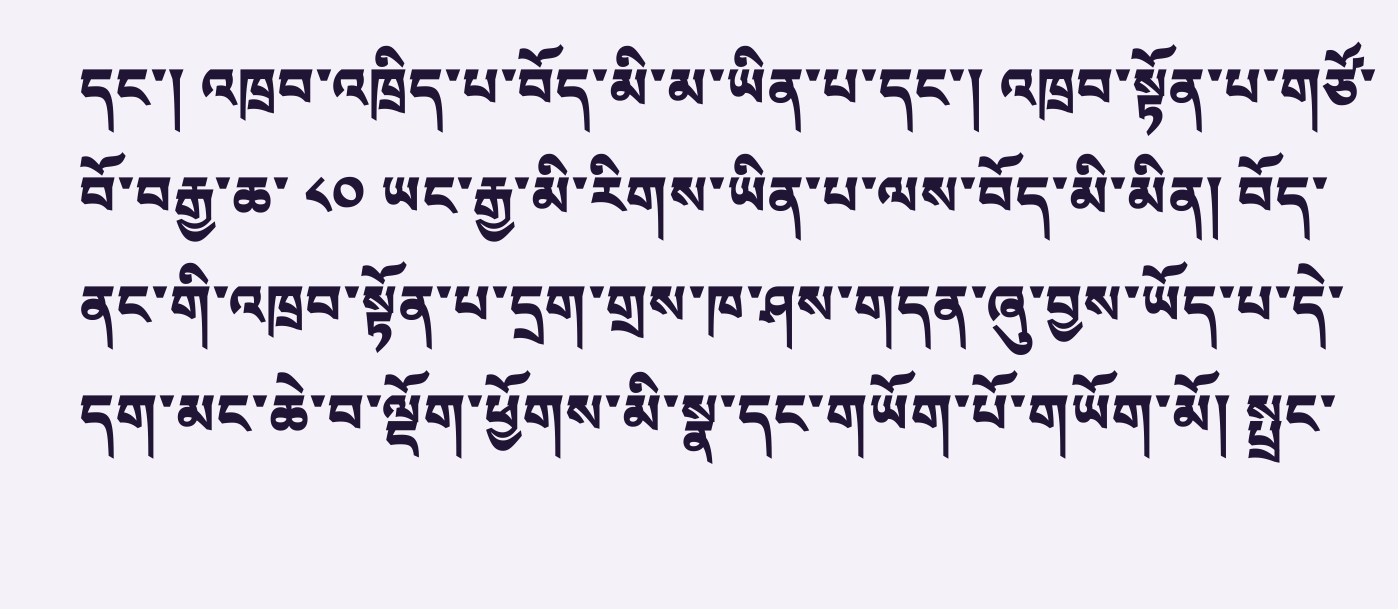དང་། འཁྲབ་འཁྲིད་པ་བོད་མི་མ་ཡིན་པ་དང་། འཁྲབ་སྟོན་པ་གཙོ་བོ་བརྒྱ་ཆ་ ༨༠ ཡང་རྒྱ་མི་རིགས་ཡིན་པ་ལས་བོད་མི་མིན། བོད་ནང་གི་འཁྲབ་སྟོན་པ་དྲག་གྲས་ཁ་ཤས་གདན་ཞུ་བྱས་ཡོད་པ་དེ་དག་མང་ཆེ་བ་ལྡོག་ཕྱོགས་མི་སྣ་དང་གཡོག་པོ་གཡོག་མོ། སྤྲང་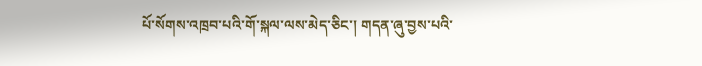པོ་སོགས་འཁྲབ་པའི་གོ་སྐལ་ལས་མེད་ཅིང་། གདན་ཞུ་བྱས་པའི་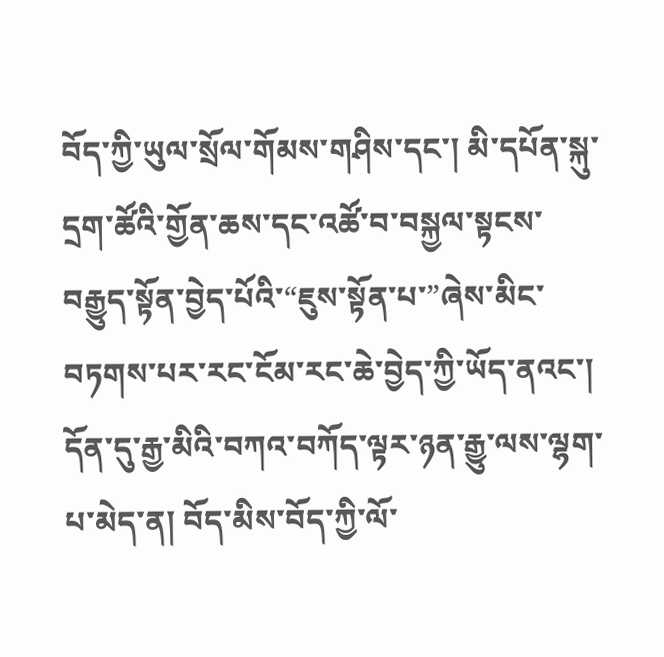བོད་ཀྱི་ཡུལ་སྲོལ་གོམས་གཤིས་དང་། མི་དཔོན་སྐུ་དྲག་ཚོའི་གྱོན་ཆས་དང་འཚོ་བ་བསྐྱལ་སྟངས་བརྒྱུད་སྟོན་བྱེད་པོའི་“ཇུས་སྟོན་པ་”ཞེས་མིང་བཏགས་པར་རང་ངོམ་རང་ཆེ་བྱེད་ཀྱི་ཡོད་ནའང་། དོན་དུ་རྒྱ་མིའི་བཀའ་བཀོད་ལྟར་ཉན་རྒྱུ་ལས་ལྷག་པ་མེད་ན། བོད་མིས་བོད་ཀྱི་ལོ་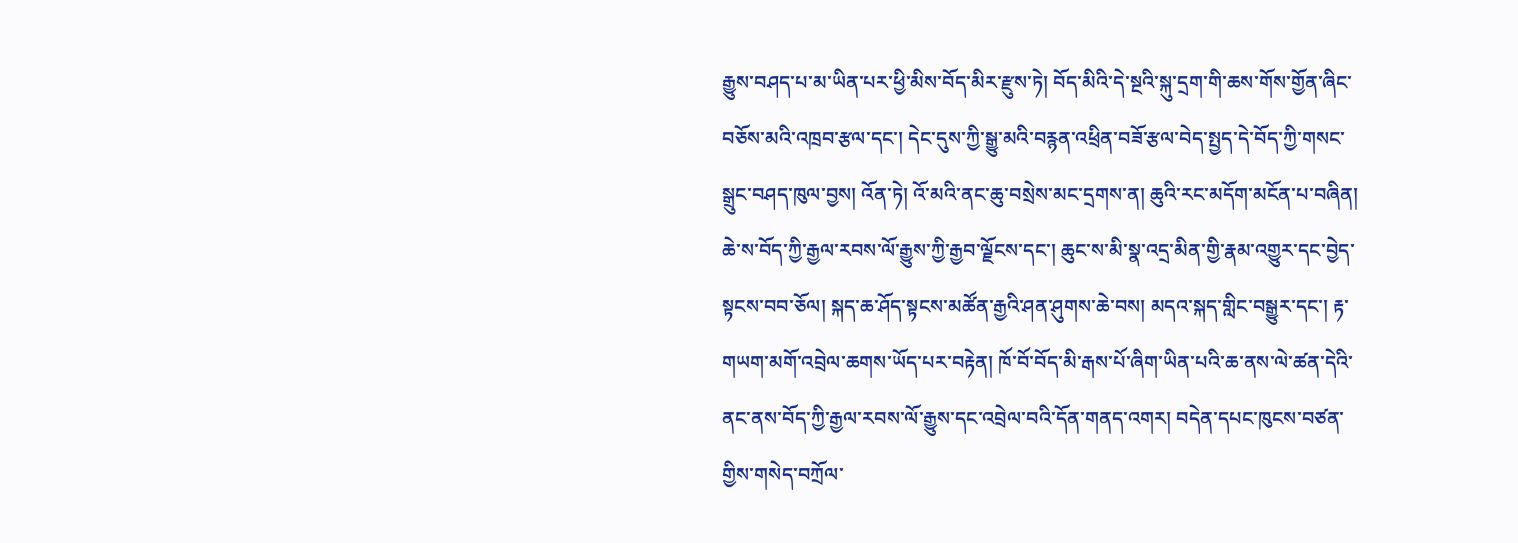རྒྱུས་བཤད་པ་མ་ཡིན་པར་ཕྱི་མིས་བོད་མིར་རྫུས་ཏེ། བོད་མིའི་དེ་སྔའི་སྐུ་དྲག་གི་ཆས་གོས་གྱོན་ཞིང་བཅོས་མའི་འཁྲབ་རྩལ་དང་། དེང་དུས་ཀྱི་སྒྱུ་མའི་བརྙན་འཕྲིན་བཟོ་རྩལ་བེད་སྤྱད་དེ་བོད་ཀྱི་གསང་སྒྲུང་བཤད་ཁུལ་བྱས། འོན་ཏེ། འོ་མའི་ནང་ཆུ་བསྲེས་མང་དྲགས་ན། ཆུའི་རང་མདོག་མངོན་པ་བཞིན། ཆེ་ས་བོད་ཀྱི་རྒྱལ་རབས་ལོ་རྒྱུས་ཀྱི་རྒྱབ་ལྗོངས་དང་། ཆུང་ས་མི་སྣ་འདྲ་མིན་གྱི་རྣམ་འགྱུར་དང་བྱེད་སྟངས་བབ་ཅོལ། སྐད་ཆ་ཤོད་སྟངས་མཚོན་རྒྱའི་ཤན་ཤུགས་ཆེ་བས། མདའ་སྐད་གླིང་བསྒྱུར་དང་། རྟ་གཡག་མགོ་འབྲེལ་ཆགས་ཡོད་པར་བརྟེན། ཁོ་བོ་བོད་མི་རྒས་པོ་ཞིག་ཡིན་པའི་ཆ་ནས་ལེ་ཚན་དེའི་ནང་ནས་བོད་ཀྱི་རྒྱལ་རབས་ལོ་རྒྱུས་དང་འབྲེལ་བའི་དོན་གནད་འགར། བདེན་དཔང་ཁུངས་བཙན་གྱིས་གསེད་བཀྲོལ་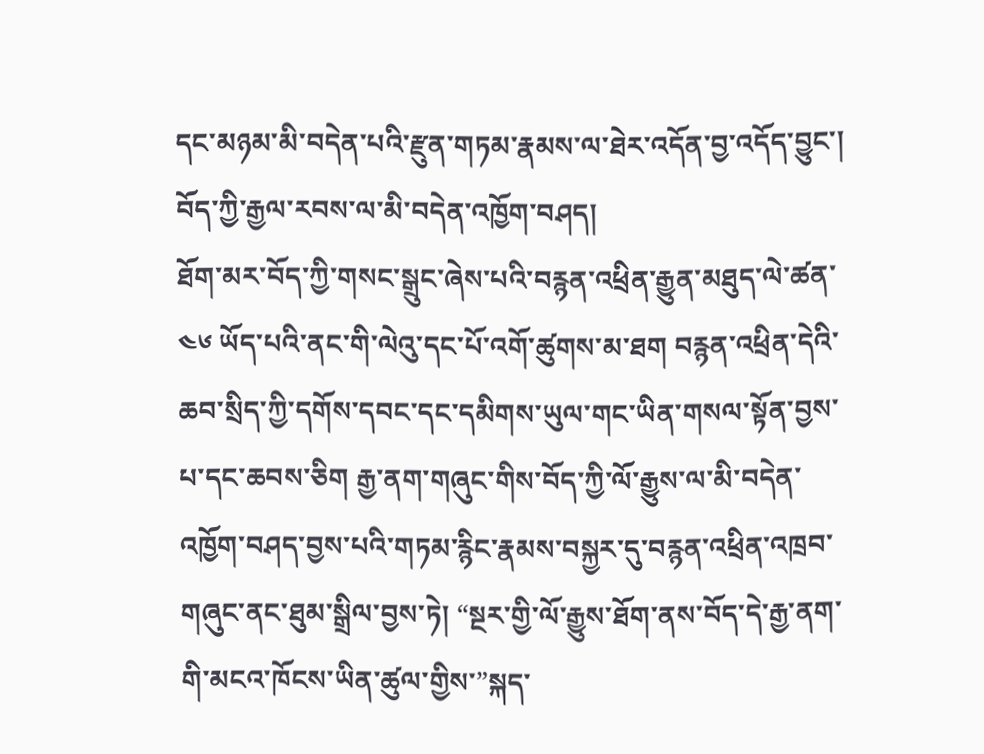དང་མཉམ་མི་བདེན་པའི་རྫུན་གཏམ་རྣམས་ལ་ཐེར་འདོན་བྱ་འདོད་བྱུང་།
བོད་ཀྱི་རྒྱལ་རབས་ལ་མི་བདེན་འཁྱོག་བཤད།
ཐོག་མར་བོད་ཀྱི་གསང་སྒྲུང་ཞེས་པའི་བརྙན་འཕྲིན་རྒྱུན་མཐུད་ལེ་ཚན་ ༤༦ ཡོད་པའི་ནང་གི་ལེའུ་དང་པོ་འགོ་ཚུགས་མ་ཐག བརྙན་འཕྲིན་དེའི་ཆབ་སྲིད་ཀྱི་དགོས་དབང་དང་དམིགས་ཡུལ་གང་ཡིན་གསལ་སྟོན་བྱས་པ་དང་ཆབས་ཅིག རྒྱ་ནག་གཞུང་གིས་བོད་ཀྱི་ལོ་རྒྱུས་ལ་མི་བདེན་འཁྱོག་བཤད་བྱས་པའི་གཏམ་རྙིང་རྣམས་བསྐྱར་དུ་བརྙན་འཕྲིན་འཁྲབ་གཞུང་ནང་ཐུམ་སྒྲིལ་བྱས་ཏེ། “སྔར་གྱི་ལོ་རྒྱུས་ཐོག་ནས་བོད་དེ་རྒྱ་ནག་གི་མངའ་ཁོངས་ཡིན་ཚུལ་གྱིས་”སྐད་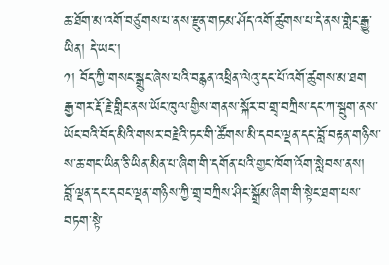ཆ་ཐོག་མ་འགོ་བཙུགས་པ་ནས་རྫུན་གཏམ་ཤོད་འགོ་ཚུགས་པ་དེ་ནས་གླེང་རྒྱུ་ཡིན། དེ་ཡང་།
༡། བོད་ཀྱི་གསང་སྒྲུང་ཞེས་པའི་བརྙན་འཕྲིན་ལེའུ་དང་པོ་འགོ་ཚུགས་མ་ཐག རྒྱ་གར་རྡོ་རྗེ་གླིང་ནས་ཡོང་ཁུལ་གྱིས་གནས་སྐོར་བ་གྲྭ་བཀྲིས་དང་ཀ་སྦུག་ནས་ཡོང་བའི་བོད་མིའི་གསར་བརྗེའི་ཏང་གི་ཚོགས་མི་དབང་ལྡན་དང་བློ་བརྟན་གཉིས་ས་ཆ་གང་ཡིན་ཅི་ཡིན་མིན་པ་ཞིག་གི་དགོན་པའི་གྱང་ཁོག་འོག་སླེབས་ནས། བློ་ལྡན་དང་དབང་ལྡན་གཉིས་ཀྱི་གྲྭ་བཀྲིས་ཤིང་སྒྲོམ་ཞིག་གི་སྟེང་ཐག་པས་བཏག་སྟེ་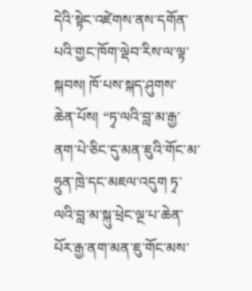དེའི་སྟེང་འཛེགས་ནས་དགོན་པའི་གྱང་ཁོག་ལྡེབ་རིས་ལ་ལྟ་སྐབས། ཁོ་པས་སྐད་ཤུགས་ཆེན་པོས། “ཏྭ་ལའི་བླ་མ་རྒྱ་ནག་པེ་ཅིང་དུ་མན་ཇུའི་གོང་མ་ཧྲུན་ཁྲེ་དང་མཇལ་འདུག ཏྭ་ལའི་བླ་མ་སྐུ་ཕྲེང་ལྔ་པ་ཆེན་པོར་རྒྱ་ནག་མན་ཇུ་གོང་མས་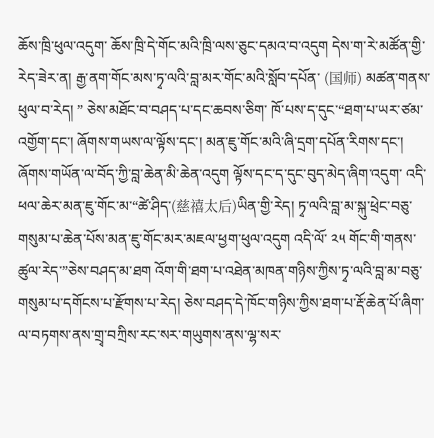ཆོས་ཁྲི་ཕུལ་འདུག་ ཆོས་ཁྲི་དེ་གོང་མའི་ཁྲི་ལས་ཅུང་དམའ་བ་འདུག དེས་ག་རེ་མཚོན་གྱི་རེད་ཟེར་ན། རྒྱ་ནག་གོང་མས་ཏྭ་ལའི་བླ་མར་གོང་མའི་སློབ་དཔོན་ (国师) མཚན་གནས་ཕུལ་བ་རེད། ” ཅེས་མཐོང་བ་བཤད་པ་དང་ཆབས་ཅིག་ ཁོ་པས་ད་དུང་“ཐག་པ་ཡར་ཙམ་འགྱོག་དང་། ཞོགས་གཡས་ལ་ལྟོས་དང་། མན་ཇུ་གོང་མའི་ཞི་དྲག་དཔོན་རིགས་དང་། ཞོགས་གཡོན་ལ་བོད་ཀྱི་བླ་ཆེན་མི་ཆེན་འདུག ལྟོས་དང་ད་དུང་བུད་མེད་ཞིག་འདུག་ འདི་ཕལ་ཆེར་མན་ཇུ་གོང་མ་“ཚེ་ཤིད་(慈禧太后)ཡིན་གྱི་རེད། ཏྭ་ལའི་བླ་མ་སྐུ་ཕྲེང་བཅུ་གསུམ་པ་ཆེན་པོས་མན་ཇུ་གོང་མར་མཇལ་ཕྱག་ཕུལ་འདུག འདི་ལོ་ ༢༥ གོང་གི་གནས་ཚུལ་རེད་”ཅེས་བཤད་མ་ཐག འོག་གི་ཐག་པ་འཐེན་མཁན་གཉིས་ཀྱིས་ཏྭ་ལའི་བླ་མ་བཅུ་གསུམ་པ་དགོངས་པ་རྫོགས་པ་རེད། ཅེས་བཤད་དེ་ཁོང་གཉིས་ཀྱིས་ཐག་པ་རྡོ་ཆེན་པོ་ཞིག་ལ་བཏགས་ནས་གྲྭ་བཀྲིས་རང་སར་གཡུགས་ནས་ལྷ་སར་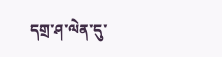དགྲ་ཤ་ལེན་དུ་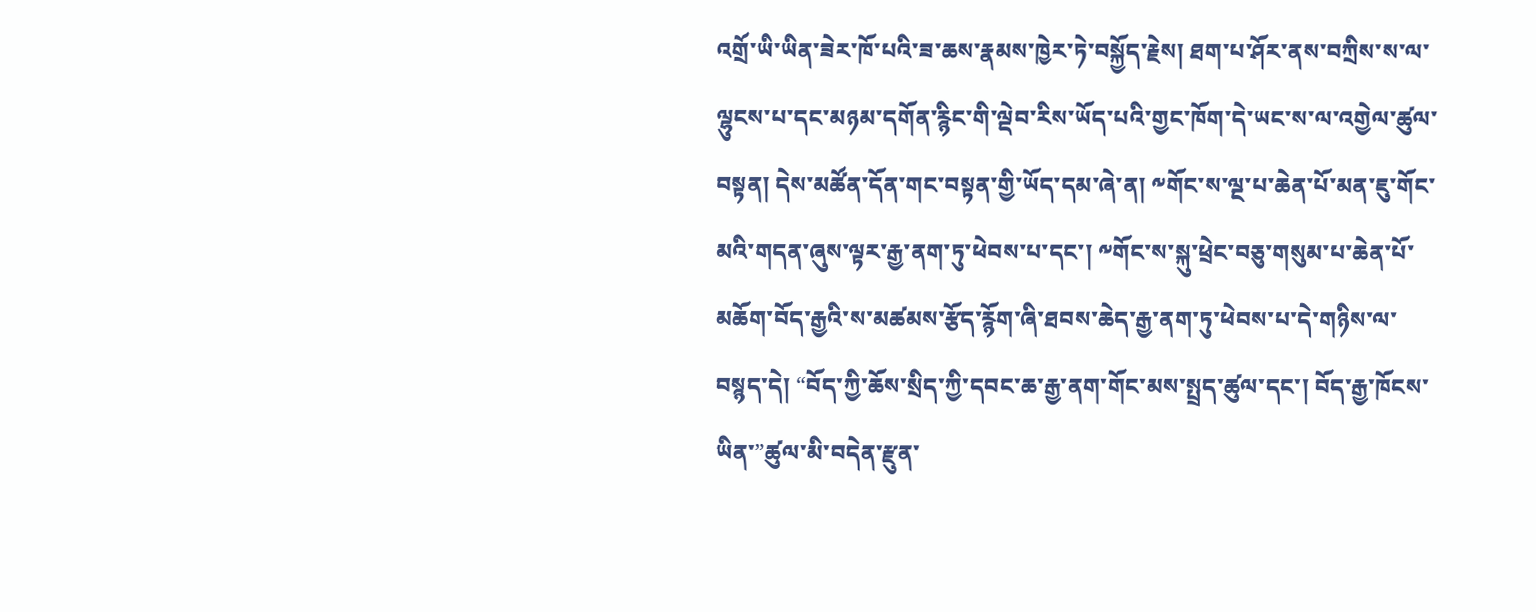འགྲོ་ཡི་ཡིན་ཟེར་ཁོ་པའི་ཟ་ཆས་རྣམས་ཁྱེར་ཏེ་བསྐྱོད་རྗེས། ཐག་པ་ཤོར་ནས་བཀྲིས་ས་ལ་ལྷུངས་པ་དང་མཉམ་དགོན་རྙིང་གི་ལྡེབ་རིས་ཡོད་པའི་གྱང་ཁོག་དེ་ཡང་ས་ལ་འགྱེལ་ཚུལ་བསྟན། དེས་མཚོན་དོན་གང་བསྟན་གྱི་ཡོད་དམ་ཞེ་ན། ༸གོང་ས་ལྔ་པ་ཆེན་པོ་མན་ཇུ་གོང་མའི་གདན་ཞུས་ལྟར་རྒྱ་ནག་ཏུ་ཕེབས་པ་དང་། ༸གོང་ས་སྐུ་ཕྲེང་བཅུ་གསུམ་པ་ཆེན་པོ་མཆོག་བོད་རྒྱའི་ས་མཚམས་རྩོད་རྙོག་ཞི་ཐབས་ཆེད་རྒྱ་ནག་ཏུ་ཕེབས་པ་དེ་གཉིས་ལ་བསྙད་དེ། “བོད་ཀྱི་ཆོས་སྲིད་ཀྱི་དབང་ཆ་རྒྱ་ནག་གོང་མས་སྤྲད་ཚུལ་དང་། བོད་རྒྱ་ཁོངས་ཡིན་”ཚུལ་མི་བདེན་རྫུན་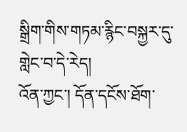སྒྲིག་གིས་གཏམ་རྙིང་བསྐྱར་དུ་གླེང་བ་དེ་རེད།
འོན་ཀྱང་། དོན་དངོས་ཐོག་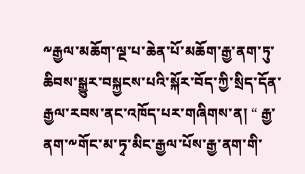༸རྒྱལ་མཆོག་ལྔ་པ་ཆེན་པོ་མཆོག་རྒྱ་ནག་ཏུ་ཆིབས་སྒྱུར་བསྐྱངས་པའི་སྐོར་བོད་ཀྱི་སྲིད་དོན་རྒྱལ་རབས་ནང་འཁོད་པར་གཞིགས་ན། “ རྒྱ་ནག་༸གོང་མ་ཏྭ་མིང་རྒྱལ་པོས་རྒྱ་ནག་གི་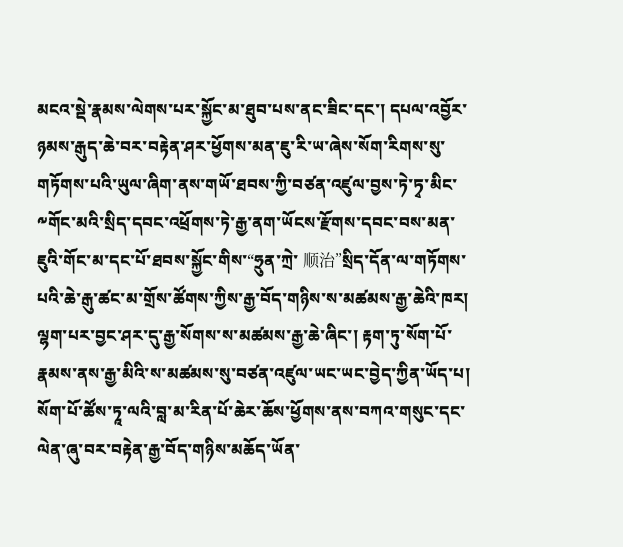མངའ་སྡེ་རྣམས་ལེགས་པར་སྐྱོང་མ་ཐུབ་པས་ནང་ཟིང་དང་། དཔལ་འབྱོར་ཉམས་རྒུད་ཆེ་བར་བརྟེན་ཤར་ཕྱོགས་མན་ཇུ་རི་ཡ་ཞེས་སོག་རིགས་སུ་གཏོགས་པའི་ཡུལ་ཞིག་ནས་གཡོ་ཐབས་ཀྱི་བཙན་འཛུལ་བྱས་ཏེ་ཏྭ་མིང་༸གོང་མའི་སྲིད་དབང་འཕྲོགས་ཏེ་རྒྱ་ནག་ཡོངས་རྫོགས་དབང་བས་མན་ཇུའི་གོང་མ་དང་པོ་ཐབས་སྐྱོང་གིས་“ཧྲུན་ཀྲེ་ 顺治”སྲིད་དོན་ལ་གཏོགས་པའི་ཆེ་རྒུ་ཚང་མ་གྲོས་ཚོགས་ཀྱིས་རྒྱ་བོད་གཉིས་ས་མཚམས་རྒྱ་ཆེའི་ཁར། ལྷག་པར་བྱང་ཤར་དུ་རྒྱ་སོགས་ས་མཚམས་རྒྱ་ཆེ་ཞིང་། རྟག་ཏུ་སོག་པོ་རྣམས་ནས་རྒྱ་མིའི་ས་མཚམས་སུ་བཙན་འཛུལ་ཡང་ཡང་བྱེད་ཀྱིན་ཡོད་པ། སོག་པོ་ཚོས་ཏཱ་ལའི་བླ་མ་རིན་པོ་ཆེར་ཆོས་ཕྱོགས་ནས་བཀའ་གསུང་དང་ལེན་ཞུ་བར་བརྟེན་རྒྱ་བོད་གཉིས་མཆོད་ཡོན་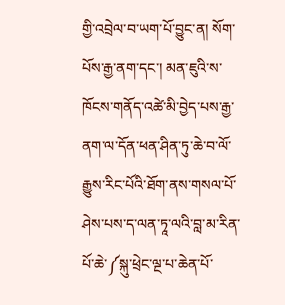གྱི་འབྲེལ་བ་ཡག་པོ་བྱུང་ན། སོག་པོས་རྒྱ་ནག་དང་། མན་ཇུའི་ས་ཁོངས་གནོད་འཚེ་མི་བྱེད་པས་རྒྱ་ནག་ལ་དོན་ཕན་ཤིན་ཏུ་ཆེ་བ་ལོ་རྒྱུས་རིང་པོའི་ཐོག་ནས་གསལ་པོ་ཤེས་པས་ད་ལན་ཏཱ་ལའི་བླ་མ་རིན་པོ་ཆེ་༼སྐུ་ཕྲེང་ལྔ་པ་ཆེན་པོ་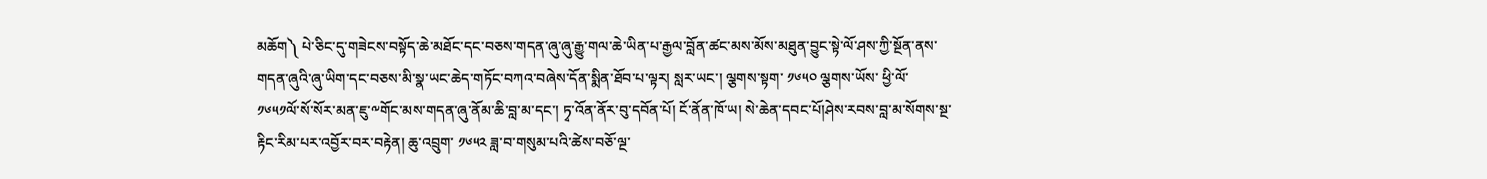མཆོག༽ པེ་ཅིང་དུ་གཟེངས་བསྟོད་ཆེ་མཐོང་དང་བཅས་གདན་ཞུ་ཞུ་རྒྱུ་གལ་ཆེ་ཡིན་པ་རྒྱལ་བློན་ཚང་མས་མོས་མཐུན་བྱུང་སྟེ་ལོ་ཤས་ཀྱི་སྔོན་ནས་གདན་ཞུའི་ཞུ་ཡིག་དང་བཅས་མི་སྣ་ཡང་ཆེད་གཏོང་བཀའ་བཞེས་དོན་སྨིན་ཐོབ་པ་ལྟར། སླར་ཡང་། ལྕགས་སྟག་ ༡༦༥༠ ལྕགས་ཡོས་ ཕྱི་ལོ་ ༡༦༥༡ལོ་སོ་སོར་མན་ཇུ་༸གོང་མས་གདན་ཞུ་ནོམ་ཆི་བླ་མ་དང་། ཏྭ་འོན་ནོར་བུ་དབོན་པོ། ངོ་ནོན་ཁོ་ཡ། སེ་ཆེན་དབང་པོ།ཤེས་རབས་བླ་མ་སོགས་སྔ་རྟིང་རིམ་པར་འབྱོར་བར་བརྟེན། ཆུ་འབྲུག་ ༡༦༥༢ ཟླ་བ་གསུམ་པའི་ཚེས་བཅོ་ལྔ་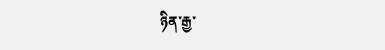ཉིན་རྒྱ་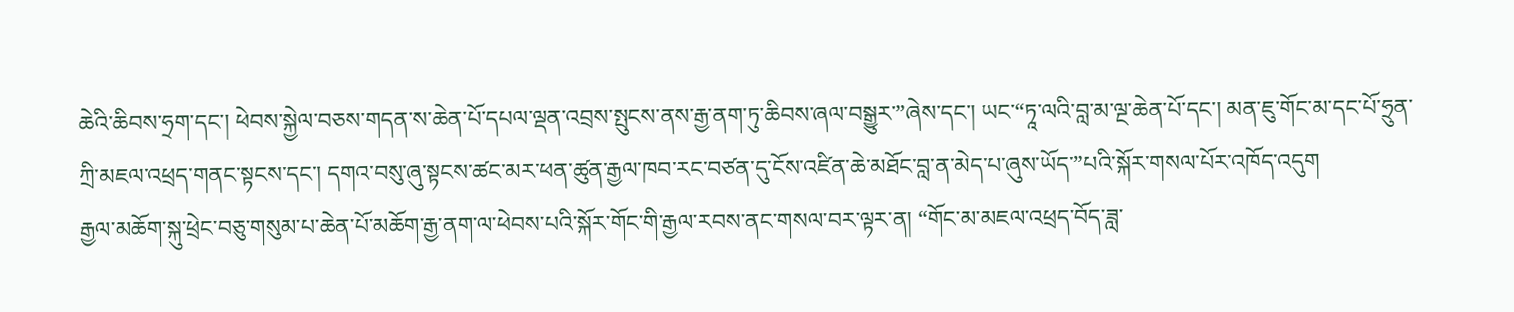ཆེའི་ཆིབས་ཧྲག་དང་། ཕེབས་སྐྱེལ་བཅས་གདན་ས་ཆེན་པོ་དཔལ་ལྡན་འབྲས་སྤུངས་ནས་རྒྱ་ནག་ཏུ་ཆིབས་ཞལ་བསྒྱུར་”ཞེས་དང་། ཡང་“ཏཱ་ལའི་བླ་མ་ལྔ་ཆེན་པོ་དང་། མན་ཇུ་གོང་མ་དང་པོ་ཧྲུན་ཀྲི་མཇལ་འཕྲད་གནང་སྟངས་དང་། དགའ་བསུ་ཞུ་སྟངས་ཚང་མར་ཕན་ཚུན་རྒྱལ་ཁབ་རང་བཙན་དུ་ངོས་འཛིན་ཆེ་མཐོང་བླ་ན་མེད་པ་ཞུས་ཡོད་”པའི་སྐོར་གསལ་པོར་འཁོད་འདུག
རྒྱལ་མཆོག་སྐུ་ཕྲེང་བཅུ་གསུམ་པ་ཆེན་པོ་མཆོག་རྒྱ་ནག་ལ་ཕེབས་པའི་སྐོར་གོང་གི་རྒྱལ་རབས་ནང་གསལ་བར་ལྟར་ན། “གོང་མ་མཇལ་འཕྲད་བོད་ཟླ་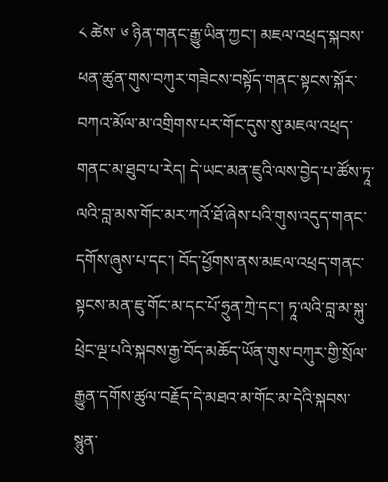༨ ཚེས་ ༦ ཉིན་གནང་རྒྱུ་ཡིན་ཀྱང་། མཇལ་འཕྲད་སྐབས་ཕན་ཚུན་གུས་བཀུར་གཟེངས་བསྟོད་གནང་སྟངས་སྐོར་བཀའ་མོལ་མ་འགྲིགས་པར་གོང་དུས་སུ་མཇལ་འཕྲད་གནང་མ་ཐུབ་པ་རེད། དེ་ཡང་མན་ཇུའི་ལས་བྱེད་པ་ཚོས་ཏཱ་ལའི་བླ་མས་གོང་མར་ཀའོ་ཐོ་ཞེས་པའི་གུས་འདུད་གནང་དགོས་ཞུས་པ་དང་། བོད་ཕྱོགས་ནས་མཇལ་འཕྲད་གནང་སྟངས་མན་ཇུ་གོང་མ་དང་པོ་ཧྲུན་ཀྲེ་དང་། ཏཱ་ལའི་བླ་མ་སྐུ་ཕྲེང་ལྔ་པའི་སྐབས་རྒྱ་བོད་མཆོད་ཡོན་གུས་བཀུར་གྱི་སྲོལ་རྒྱུན་དགོས་ཚུལ་བརྗོད་དེ་མཐའ་མ་གོང་མ་དེའི་སྐབས་སྙུན་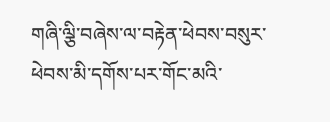གཞི་ལྕི་བཞེས་ལ་བརྟེན་ཕེབས་བསུར་ཕེབས་མི་དགོས་པར་གོང་མའི་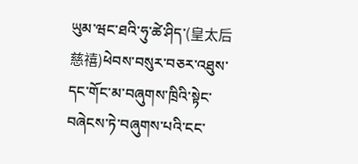ཡུམ་ཝང་ཐའི་ཧུ་ཚེ་ཤིད་(皇太后慈禧)ཕེབས་བསུར་བཅར་འཐུས་དང་གོང་མ་བཞུགས་ཁྲིའི་སྟེང་བཞེངས་ཏེ་བཞུགས་པའི་ངང་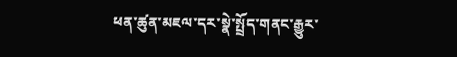ཕན་ཚུན་མཇལ་དར་སྣེ་སྤྲོད་གནང་རྒྱུར་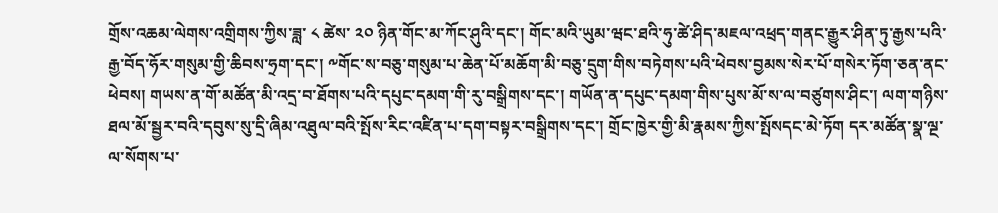གྲོས་འཆམ་ལེགས་འགྲིགས་ཀྱིས་ཟླ་ ༨ ཚེས་ ༢༠ ཉིན་གོང་མ་ཀོང་ཤུའི་དང་། གོང་མའི་ཡུམ་ཝང་ཐའི་ཧུ་ཚེ་ཤིད་མཇལ་འཕྲད་གནང་རྒྱུར་ཤིན་ཏུ་རྒྱས་པའི་རྒྱ་བོད་ཧོར་གསུམ་གྱི་ཆིབས་ཧྲག་དང་། ༸གོང་ས་བཅུ་གསུམ་པ་ཆེན་པོ་མཆོག་མི་བཅུ་དྲུག་གིས་བཏེགས་པའི་ཕེབས་བྱམས་སེར་པོ་གསེར་ཏོག་ཅན་ནང་ཕེབས། གཡས་ན་གོ་མཚོན་མི་འདྲ་བ་ཐོགས་པའི་དཔུང་དམག་གི་རུ་བསྒྲིགས་དང་། གཡོན་ན་དཔུང་དམག་གིས་པུས་མོ་ས་ལ་བཙུགས་ཤིང་། ལག་གཉིས་ཐལ་མོ་སྦྱར་བའི་དབུས་སུ་དྲི་ཞིམ་འཐུལ་བའི་སྤོས་རིང་འཛིན་པ་དག་བསྟར་བསྒྲིགས་དང་། གྲོང་ཁྱེར་གྱི་མི་རྣམས་ཀྱིས་སྤོསདང་མེ་ཏོག དར་མཚོན་སྣ་ལྔ་ལ་སོགས་པ་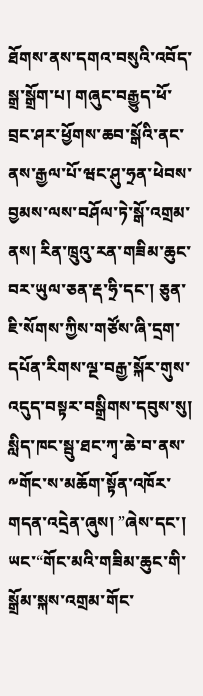ཐོགས་ནས་དགའ་བསུའི་འབོད་སྒྲ་སྒྲོག་པ། གཞུང་བརྒྱུད་ཕོ་བྲང་ཤར་ཕྱོགས་ཆབ་སྒོའི་ནང་ནས་རྒྱལ་པོ་ཝང་ཤུ་ཧྲན་ཕེབས་བྱམས་ལས་བཤོལ་ཏེ་སྒོ་འགྲམ་ནས། རིན་ཁྲུའུ་རན་གཟིམ་ཆུང་བར་ཡུལ་ཅན་རྡ་ཧྲི་དང་། ཅུན་ཇི་སོགས་ཀྱིས་གཙོས་ཞི་དྲག་དཔོན་རིགས་ལྔ་བརྒྱ་སྐོར་གུས་འདུད་བསྟར་བསྒྲིགས་དབུས་སུ། སླིད་ཁང་སྦུ་ཐང་ཀྭ་ཆེ་བ་ནས་༸གོང་ས་མཆོག་སྟོན་འཁོར་གདན་འདྲེན་ཞུས། ”ཞེས་དང་།
ཡང་“གོང་མའི་གཟིམ་ཆུང་གི་སྒྲོམ་སྐས་འགྲམ་གོང་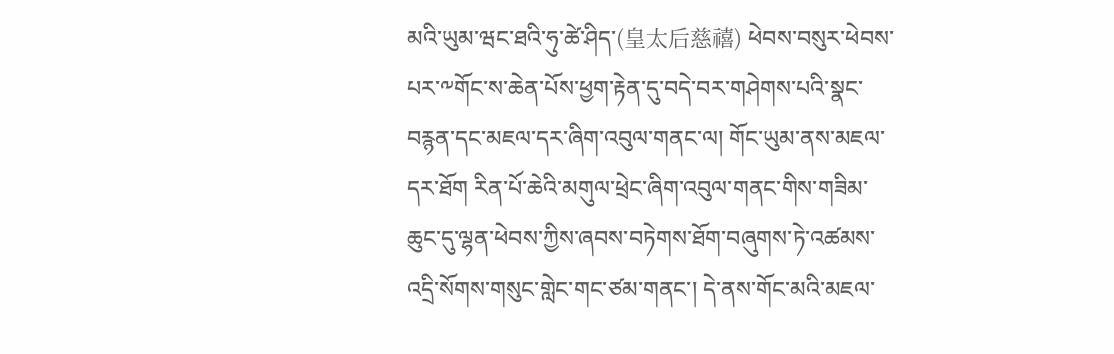མའི་ཡུམ་ཝང་ཐའི་ཧུ་ཚེ་ཤིད་(皇太后慈禧) ཕེབས་བསུར་ཕེབས་པར་༸གོང་ས་ཆེན་པོས་ཕྱག་རྟེན་དུ་བདེ་བར་གཤེགས་པའི་སྣང་བརྙན་དང་མཇལ་དར་ཞིག་འབུལ་གནང་ལ། གོང་ཡུམ་ནས་མཇལ་དར་ཐོག རིན་པོ་ཆེའི་མགུལ་ཕྲེང་ཞིག་འབུལ་གནང་གིས་གཟིམ་ཆུང་དུ་ལྷན་ཕེབས་ཀྱིས་ཞབས་བཏེགས་ཐོག་བཞུགས་ཏེ་འཚམས་འདྲི་སོགས་གསུང་གླེང་གང་ཙམ་གནང་། དེ་ནས་གོང་མའི་མཇལ་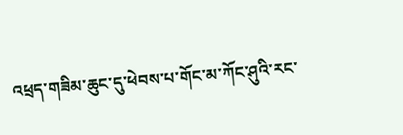འཕྲད་གཟིམ་ཆུང་དུ་ཕེབས་པ་གོང་མ་ཀོང་ཤུའི་རང་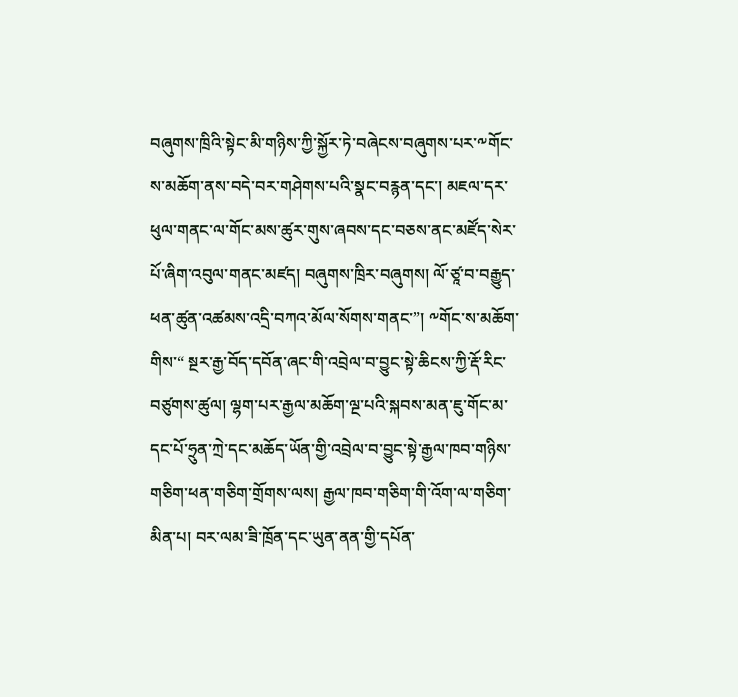བཞུགས་ཁྲིའི་སྟེང་མི་གཉིས་ཀྱི་སྐྱོར་ཏེ་བཞེངས་བཞུགས་པར་༸གོང་ས་མཆོག་ནས་བདེ་བར་གཤེགས་པའི་སྣང་བརྙན་དང་། མཇལ་དར་ཕུལ་གནང་ལ་གོང་མས་ཚུར་གུས་ཞབས་དང་བཅས་ནང་མཛོད་སེར་པོ་ཞིག་འབུལ་གནང་མཛད། བཞུགས་ཁྲིར་བཞུགས། ལོ་ཙཱ་བ་བརྒྱུད་ཕན་ཚུན་འཚམས་འདྲི་བཀའ་མོལ་སོགས་གནང་”། ༸གོང་ས་མཆོག་གིས་“ སྔར་རྒྱ་བོད་དབོན་ཞང་གི་འབྲེལ་བ་བྱུང་སྟེ་ཆིངས་ཀྱི་རྡོ་རིང་བཙུགས་ཚུལ། ལྷག་པར་རྒྱལ་མཆོག་ལྔ་པའི་སྐབས་མན་ཇུ་གོང་མ་དང་པོ་ཧྲུན་ཀྲེ་དང་མཆོད་ཡོན་གྱི་འབྲེལ་བ་བྱུང་སྟེ་རྒྱལ་ཁབ་གཉིས་གཅིག་ཕན་གཅིག་གྲོགས་ལས། རྒྱལ་ཁབ་གཅིག་གི་འོག་ལ་གཅིག་མིན་པ། བར་ལམ་ཟི་ཁྲོན་དང་ཡུན་ནན་གྱི་དཔོན་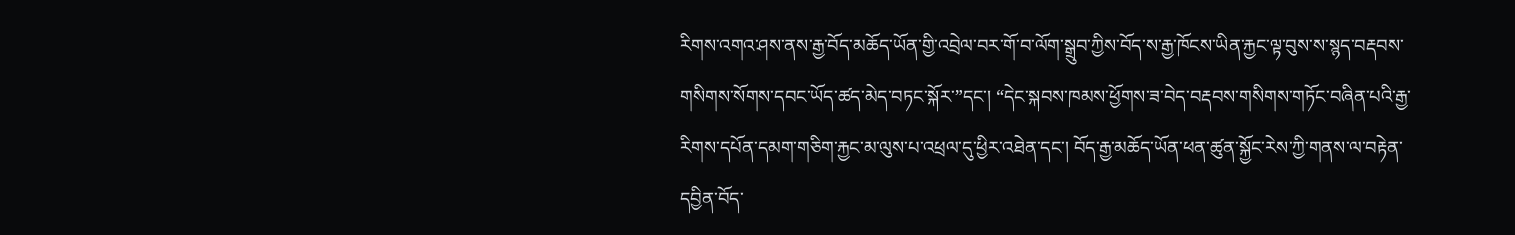རིགས་འགའ་ཤས་ནས་རྒྱ་བོད་མཆོད་ཡོན་གྱི་འབྲེལ་བར་གོ་བ་ལོག་སྒྲུབ་ཀྱིས་བོད་ས་རྒྱ་ཁོངས་ཡིན་རྐྱང་ལྟ་བུས་ས་སྙད་བརྡབས་གསིགས་སོགས་དབང་ཡོད་ཚད་མེད་བཏང་སྐོར་”དང་། “དེང་སྐབས་ཁམས་ཕྱོགས་ཟ་བེད་བརྡབས་གསིགས་གཏོང་བཞིན་པའི་རྒྱ་རིགས་དཔོན་དམག་གཅིག་རྐྱང་མ་ལུས་པ་འཕྲལ་དུ་ཕྱིར་འཐེན་དང་། བོད་རྒྱ་མཆོད་ཡོན་ཕན་ཚུན་སྐྱོང་རེས་ཀྱི་གནས་ལ་བརྟེན་དབྱིན་བོད་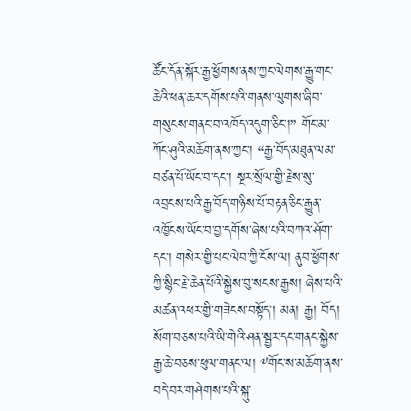ཚོང་དོན་སྐོར་རྒྱ་ཕྱོགས་ནས་ཀྱང་ལེགས་རྒྱུ་གང་ཆེའི་ཕན་ཆར་དགོས་པའི་གནས་ལུགས་ཞིབ་གསུངས་གནང་བ་འཁོད་འདུག་ཅིང་།” གོང་མ་ཀོང་ཤུའི་མཆོག་ནས་ཀྱང་། “རྒྱ་བོད་མཐུན་ལམ་བཙན་པོ་ཡོང་བ་དང་། སྔར་སྲོལ་གྱི་རྗེས་སུ་འབྲངས་པའི་རྒྱ་བོད་གཉིས་པོ་བརྟན་ཅིང་རྒྱུན་འཁྱོངས་ཡོང་བ་བྱ་དགོས་ཞེས་པའི་བཀའ་ཤོག་དང་། གསེར་གྱི་པང་ལེབ་ཀྱི་ངོས་ལ། ནུབ་ཕྱོགས་ཀྱི་སྙིང་རྗེ་ཆེན་པོའི་སྐྱེས་བུ་སངས་རྒྱས། ཞེས་པའི་མཚན་འཕར་གྱི་གཟེངས་བསྟོད་། མན། རྒྱ། བོད། སོག་བཅས་པའི་ཡི་གེའི་ཤན་སྦྱར་དང་གནང་སྐྱེས་རྒྱ་ཆེ་བཅས་ཕུལ་གནང་ལ། ༸གོང་ས་མཆོག་ནས་བདེ་བར་གཤེགས་པའི་སྐུ་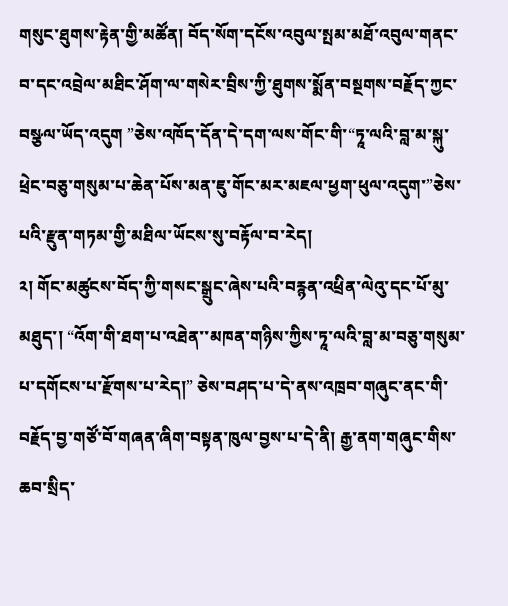གསུང་ཐུགས་རྟེན་གྱི་མཚོན། བོད་སོག་དངོས་འབུལ་སྤམ་མཐོ་འབུལ་གནང་བ་དང་འབྲེལ་མཐིང་ཤོག་ལ་གསེར་བྲིས་ཀྱི་ཐུགས་སྨོན་བསྔགས་བརྗོད་ཀྱང་བསྩལ་ཡོད་འདུག ”ཅེས་འཁོད་དོན་དེ་དག་ལས་གོང་གི་“ཏཱ་ལའི་བླ་མ་སྐུ་ཕྲེང་བཅུ་གསུམ་པ་ཆེན་པོས་མན་ཇུ་གོང་མར་མཇལ་ཕྱག་ཕུལ་འདུག་”ཅེས་པའི་རྫུན་གཏམ་གྱི་མཐིལ་ཡོངས་སུ་བརྟོལ་བ་རེད།
༢། གོང་མཚུངས་བོད་ཀྱི་གསང་སྒྲུང་ཞེས་པའི་བརྙན་འཕྲིན་ལེའུ་དང་པོ་མུ་མཐུད་། “འོག་གི་ཐག་པ་འཐེན་་མཁན་གཉིས་ཀྱིས་ཏཱ་ལའི་བླ་མ་བཅུ་གསུམ་པ་དགོངས་པ་རྫོགས་པ་རེད།” ཅེས་བཤད་པ་དེ་ནས་འཁྲབ་གཞུང་ནང་གི་བརྗོད་བྱ་གཙོ་བོ་གཞན་ཞིག་བསྟན་ཁུལ་བྱས་པ་དེ་ནི། རྒྱ་ནག་གཞུང་གིས་ཆབ་སྲིད་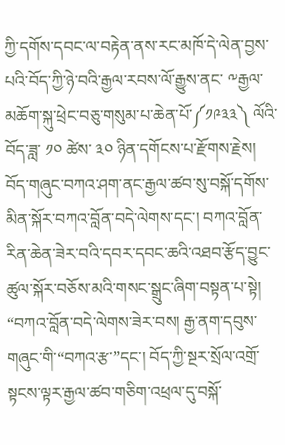ཀྱི་དགོས་དབང་ལ་བརྟེན་ནས་རང་མཁོ་དེ་ལེན་བྱས་པའི་བོད་ཀྱི་ཉེ་བའི་རྒྱལ་རབས་ལོ་རྒྱུས་ནང་ ༸རྒྱལ་མཆོག་སྐུ་ཕྲེང་བཅུ་གསུམ་པ་ཆེན་པོ་༼༡༩༣༣༽ ལོའི་བོད་ཟླ་ ༡༠ ཚེས་ ༣༠ ཉིན་དགོངས་པ་རྫོགས་རྗེས། བོད་གཞུང་བཀའ་ཤག་ནང་རྒྱལ་ཚབ་སུ་བསྐོ་དགོས་མིན་སྐོར་བཀའ་བློན་བདེ་ལེགས་དང་། བཀའ་བློན་རིན་ཆེན་ཟེར་བའི་དབར་དབང་ཆའི་འཐབ་རྩོད་བྱུང་ཚུལ་སྐོར་བཅོས་མའི་གསང་སྒྲུང་ཞིག་བསྟན་པ་སྟེ།
“བཀའ་བློན་བདེ་ལེགས་ཟེར་བས། རྒྱ་ནག་དབུས་གཞུང་གི་“བཀའ་རྩ་”དང་། བོད་ཀྱི་སྔར་སྲོལ་འགྲོ་སྟངས་ལྟར་རྒྱལ་ཚབ་གཅིག་འཕྲལ་དུ་བསྐོ་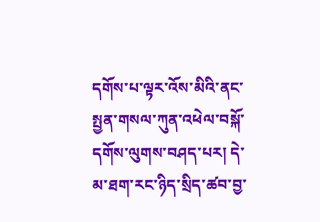དགོས་པ་ལྟར་འོས་མིའི་ནང་སྤྱན་གསལ་ཀུན་འཕེལ་བསྐོ་དགོས་ལུགས་བཤད་པར། དེ་མ་ཐག་རང་ཉིད་སྲིད་ཚབ་བྱ་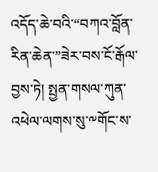འདོད་ཆེ་བའི་“བཀའ་བློན་རིན་ཆེན་”ཟེར་བས་ངོ་རྒོལ་བྱས་ཏེ། སྤྱན་གསལ་ཀུན་འཕེལ་ལགས་སུ་༸གོང་ས་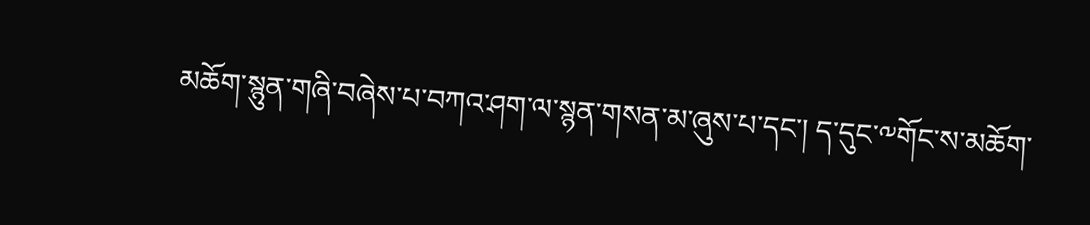མཆོག་སྙུན་གཞི་བཞེས་པ་བཀའ་ཤག་ལ་སྙན་གསན་མ་ཞུས་པ་དང་། ད་དུང་༸གོང་ས་མཆོག་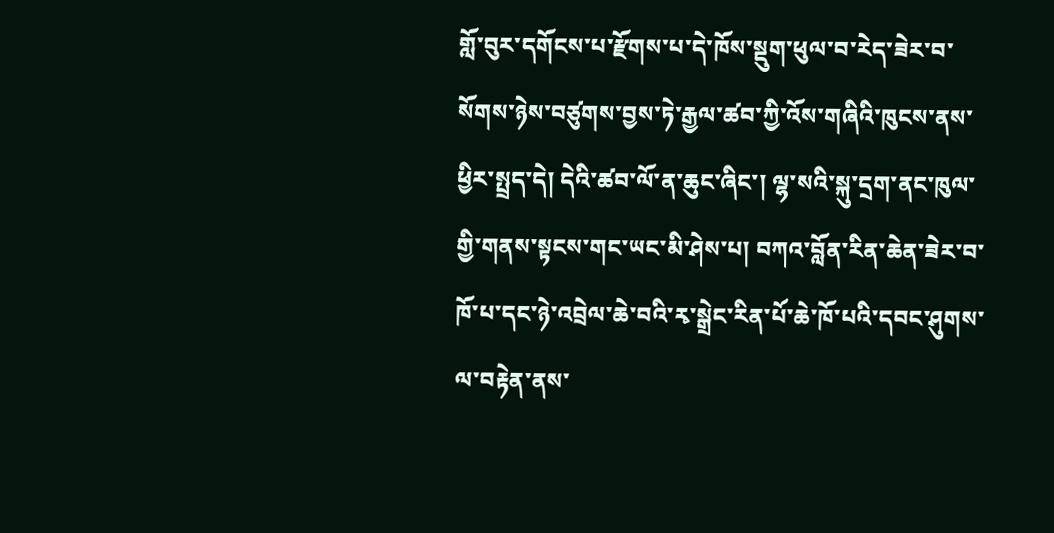གློ་བུར་དགོངས་པ་རྫོགས་པ་དེ་ཁོས་སྡུག་ཕུལ་བ་རེད་ཟེར་བ་སོགས་ཉེས་བཙུགས་བྱས་ཏེ་རྒྱལ་ཚབ་ཀྱི་འོས་གཞིའི་ཁུངས་ནས་ཕྱིར་སྤྲད་དེ། དེའི་ཚབ་ལོ་ན་ཆུང་ཞིང་། ལྷ་སའི་སྐུ་དྲག་ནང་ཁུལ་གྱི་གནས་སྟངས་གང་ཡང་མི་ཤེས་པ། བཀའ་བློན་རིན་ཆེན་ཟེར་བ་ཁོ་པ་དང་ཉེ་འབྲེལ་ཆེ་བའི་རྭ་སྒྲེང་རིན་པོ་ཆེ་ཁོ་པའི་དབང་ཤུགས་ལ་བརྟེན་ནས་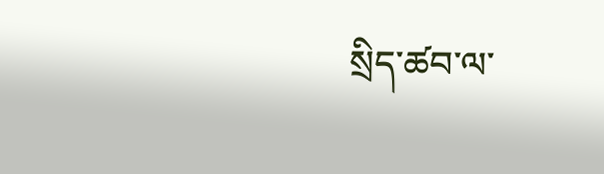སྲིད་ཚབ་ལ་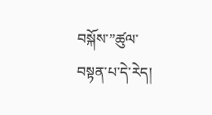བསྐོས་”ཚུལ་བསྟན་པ་དེ་རེད།